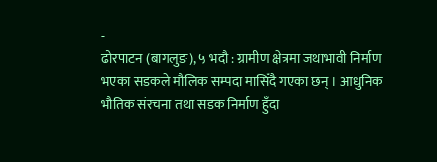-
ढोरपाटन (बागलुङ), ५ भदौ : ग्रामीण क्षेत्रमा जथाभावी निर्माण भएका सडकले मौलिक सम्पदा मासिँदै गएका छन् । आधुनिक भौतिक संरचना तथा सडक निर्माण हुँदा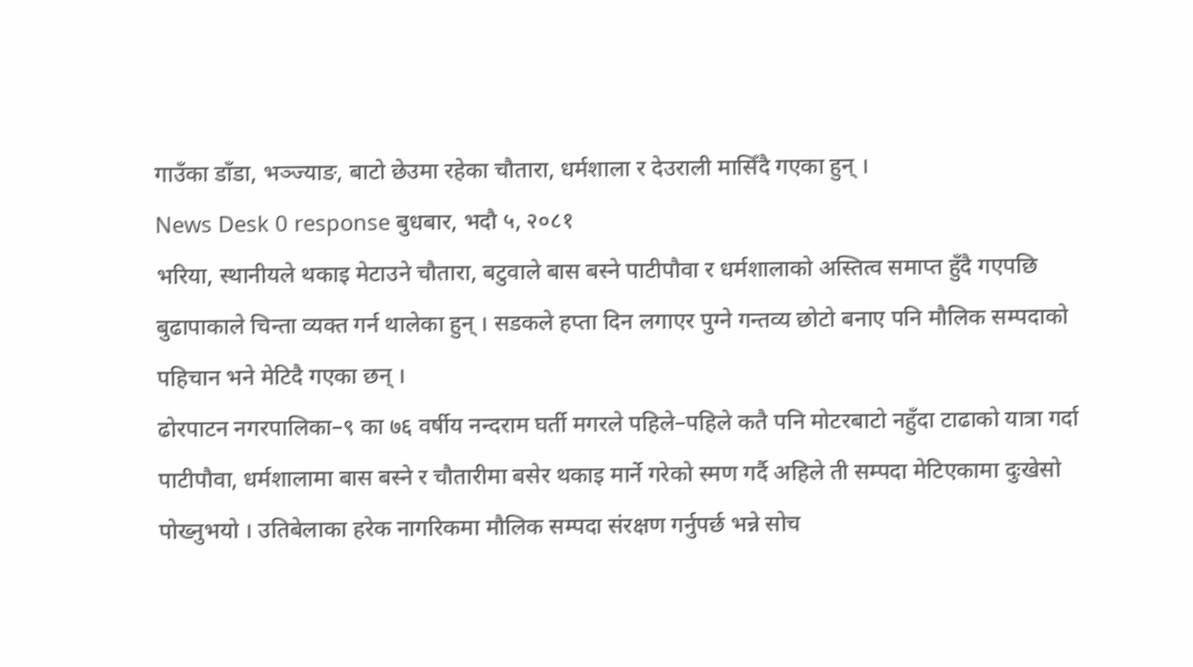गाउँका डाँडा, भञ्ज्याङ, बाटो छेउमा रहेका चौतारा, धर्मशाला र देउराली मासिँदै गएका हुन् ।
News Desk 0 response बुधबार, भदौ ५, २०८१
भरिया, स्थानीयले थकाइ मेटाउने चौतारा, बटुवाले बास बस्ने पाटीपौवा र धर्मशालाको अस्तित्व समाप्त हुँदै गएपछि बुढापाकाले चिन्ता व्यक्त गर्न थालेका हुन् । सडकले हप्ता दिन लगाएर पुग्ने गन्तव्य छोटो बनाए पनि मौलिक सम्पदाको पहिचान भने मेटिदै गएका छन् ।
ढोरपाटन नगरपालिका–९ का ७६ वर्षीय नन्दराम घर्ती मगरले पहिले–पहिले कतै पनि मोटरबाटो नहुँदा टाढाको यात्रा गर्दा पाटीपौवा, धर्मशालामा बास बस्ने र चौतारीमा बसेर थकाइ मार्ने गरेको स्मण गर्दै अहिले ती सम्पदा मेटिएकामा दुःखेसो पोख्नुभयो । उतिबेलाका हरेक नागरिकमा मौलिक सम्पदा संरक्षण गर्नुपर्छ भन्ने सोच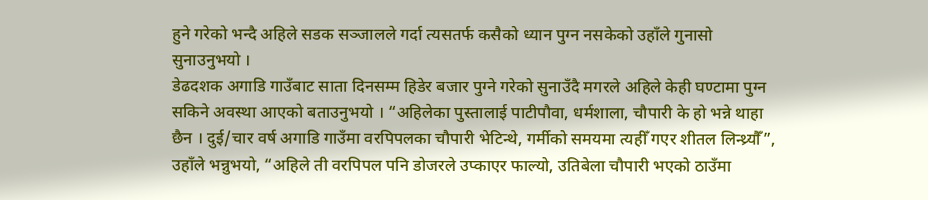हुने गरेको भन्दै अहिले सडक सञ्जालले गर्दा त्यसतर्फ कसैको ध्यान पुग्न नसकेको उहाँले गुनासो सुनाउनुभयो ।
डेढदशक अगाडि गाउँबाट साता दिनसम्म हिडेर बजार पुग्ने गरेको सुनाउँदै मगरले अहिले केही घण्टामा पुग्न सकिने अवस्था आएको बताउनुभयो । “अहिलेका पुस्तालाई पाटीपौवा, धर्मशाला, चौपारी के हो भन्ने थाहा छैन । दुई/चार वर्ष अगाडि गाउँमा वरपिपलका चौपारी भेटिन्थे, गर्मीको समयमा त्यहीँ गएर शीतल लिन्थ्र्यौँ”, उहाँले भन्नुभयो, “अहिले ती वरपिपल पनि डोजरले उप्काएर फाल्यो, उतिबेला चौपारी भएको ठाउँमा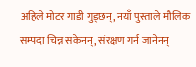अहिले मोटर गाडी गुड्छन्, नयाँ पुस्ताले मौलिक सम्पदा चिन्न सकेनन्, संरक्षण गर्न जानेनन्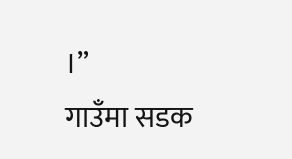।”
गाउँमा सडक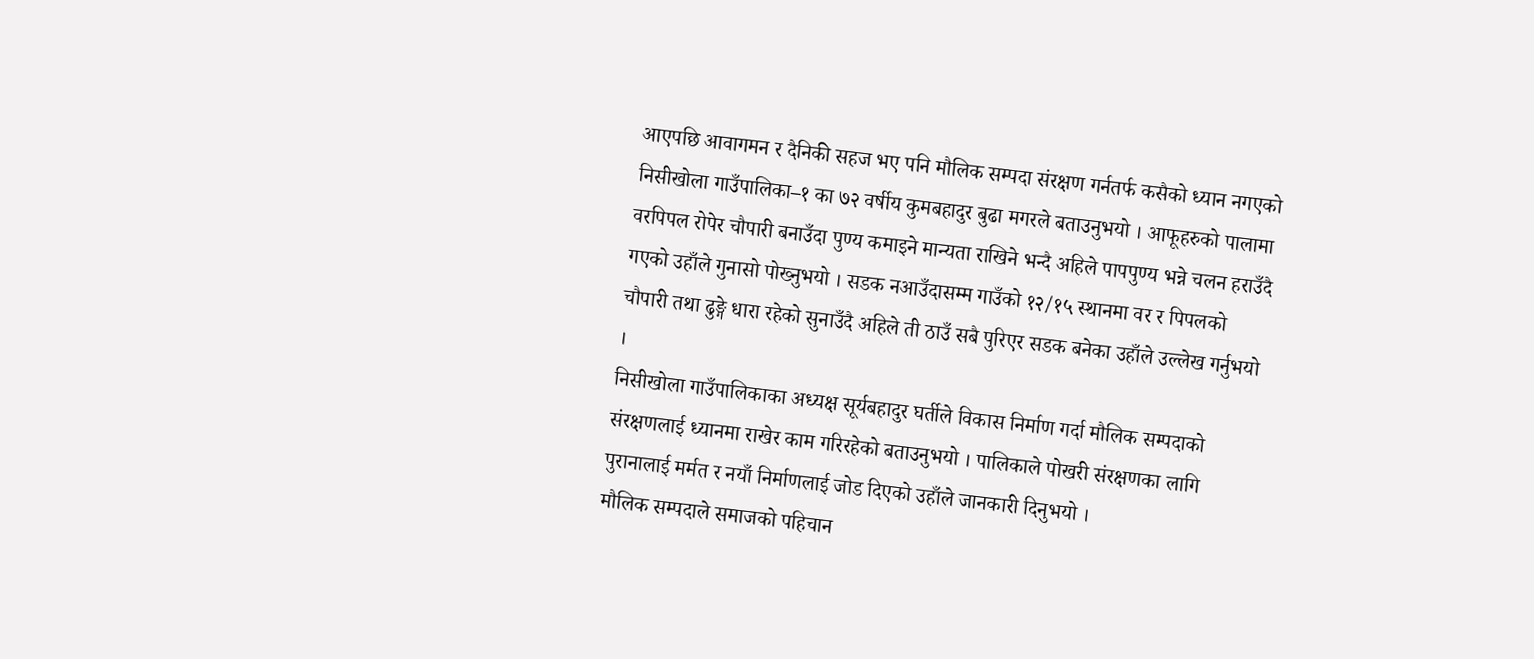आएपछि आवागमन र दैनिकी सहज भए पनि मौलिक सम्पदा संरक्षण गर्नतर्फ कसैको ध्यान नगएको निसीखोला गाउँपालिका–१ का ७२ वर्षीय कुमबहादुर बुढा मगरले बताउनुभयो । आफूहरुको पालामा वरपिपल रोपेर चौपारी बनाउँदा पुण्य कमाइने मान्यता राखिने भन्दै अहिले पापपुण्य भन्ने चलन हराउँदै गएको उहाँले गुनासो पोख्नुभयो । सडक नआउँदासम्म गाउँको १२/१५ स्थानमा वर र पिपलको चौपारी तथा ढुङ्गे धारा रहेको सुनाउँदै अहिले ती ठाउँ सबै पुरिएर सडक बनेका उहाँले उल्लेख गर्नुभयो ।
निसीखोला गाउँपालिकाका अध्यक्ष सूर्यबहादुर घर्तीले विकास निर्माण गर्दा मौलिक सम्पदाको संरक्षणलाई ध्यानमा राखेर काम गरिरहेको बताउनुभयो । पालिकाले पोखरी संरक्षणका लागि पुरानालाई मर्मत र नयाँ निर्माणलाई जोड दिएको उहाँले जानकारी दिनुभयो ।
मौलिक सम्पदाले समाजको पहिचान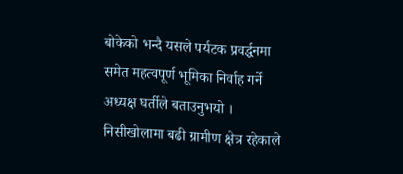बोकेको भन्दै यसले पर्यटक प्रवर्द्धनमा समेत महत्वपूर्ण भूमिका निर्वाह गर्ने अध्यक्ष घर्तीले बताउनुभयो । निसीखोलामा बढी ग्रामीण क्षेत्र रहेकाले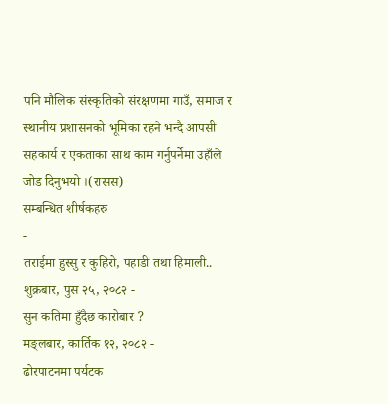पनि मौलिक संस्कृतिको संरक्षणमा गाउँ, समाज र स्थानीय प्रशासनको भूमिका रहने भन्दै आपसी सहकार्य र एकताका साथ काम गर्नुपर्नेमा उहाँले जोड दिनुभयो ।(रासस)
सम्बन्धित शीर्षकहरु
-
तराईमा हुस्सु र कुहिरो, पहाडी तथा हिमाली..
शुक्रबार, पुस २५, २०८२ -
सुन कतिमा हुँदैछ कारोबार ?
मङ्लबार, कार्तिक १२, २०८२ -
ढोरपाटनमा पर्यटक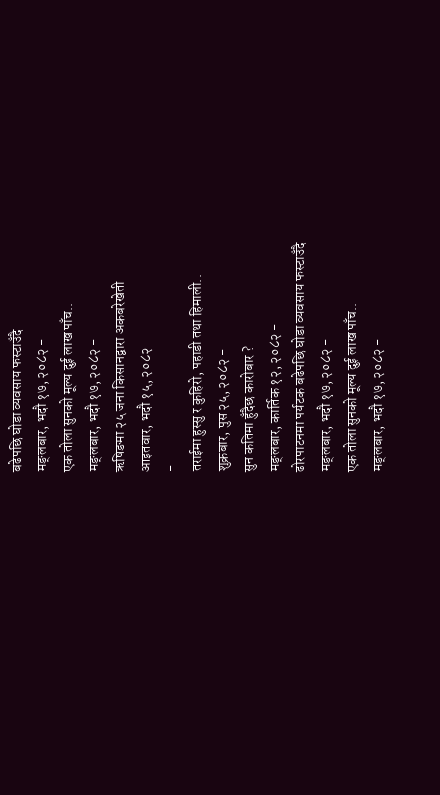बढेपछि घोडा व्यवसाय फस्टाउँदै
मङ्लबार, भदौ १७, २०८२ -
एक तोला सुनको मूल्य दुई लाख पाँच..
मङ्लबार, भदौ १७, २०८२ -
ऋषिङमा २५ जना किसानद्वारा अकबरेखेती
आइतवार, भदौ १५, २०८२
-
तराईमा हुस्सु र कुहिरो, पहाडी तथा हिमाली..
शुक्रबार, पुस २५, २०८२ -
सुन कतिमा हुँदैछ कारोबार ?
मङ्लबार, कार्तिक १२, २०८२ -
ढोरपाटनमा पर्यटक बढेपछि घोडा व्यवसाय फस्टाउँदै
मङ्लबार, भदौ १७, २०८२ -
एक तोला सुनको मूल्य दुई लाख पाँच..
मङ्लबार, भदौ १७, २०८२ -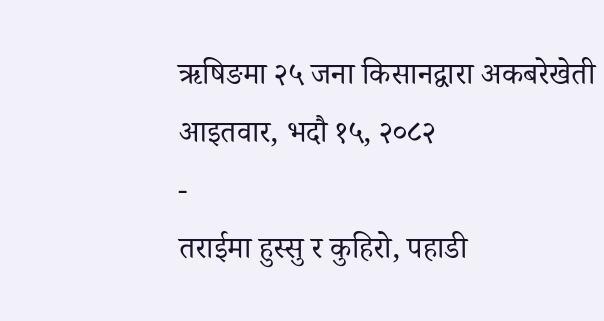ऋषिङमा २५ जना किसानद्वारा अकबरेखेती
आइतवार, भदौ १५, २०८२
-
तराईमा हुस्सु र कुहिरो, पहाडी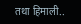तथा हिमाली..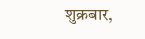शुक्रबार,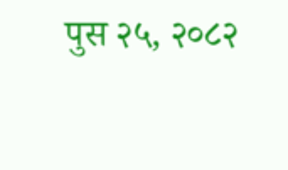पुस २५, २०८२